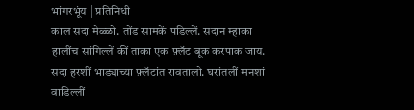भांगरभूंय | प्रतिनिधी
काल सदा मेळ्ळो. तोंड सामकें पडिल्लें. सदान म्हाका हालींच सांगिल्लें कीं ताका एक फ़्लॅट बूक करपाक जाय. सदा हरशीं भाड्याच्या फ़्लॅटांत रावतालो. घरांतलीं मनशां वाडिल्लीं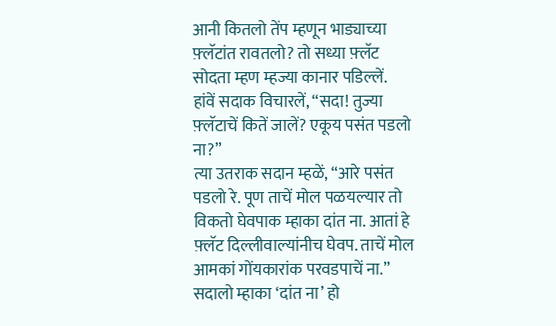आनी कितलो तेंप म्हणून भाड्याच्या फ़्लॅटांत रावतलो? तो सध्या फ़्लॅट सोदता म्हण म्हज्या कानार पडिल्लें.
हांवें सदाक विचारलें, “सदा! तुज्या फ़्लॅटाचें कितें जालें? एकूय पसंत पडलो ना?”
त्या उतराक सदान म्हळें, “आरे पसंत पडलो रे. पूण ताचें मोल पळयल्यार तो विकतो घेवपाक म्हाका दांत ना. आतां हे फ़्लॅट दिल्लीवाल्यांनीच घेवप. ताचें मोल आमकां गोंयकारांक परवडपाचें ना.”
सदालो म्हाका ‘दांत ना’ हो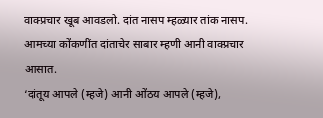वाक्प्रचार खूब आवडलो. दांत नासप म्हळ्यार तांक नासप.
आमच्या कोंकणींत दांताचेर साबार म्हणी आनी वाक्प्रचार आसात.
‘दांतूय आपले (म्हजे) आनी ओंठय आपले (म्हजे),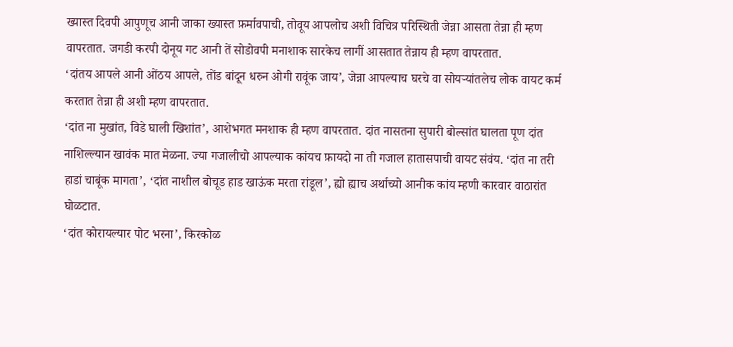ख्यास्त दिवपी आपुणूच आनी जाका ख्यास्त फ़र्मावपाची, तोवूय आपलोच अशी विचित्र परिस्थिती जेन्ना आसता तेन्ना ही म्हण वापरतात. जगडी करपी दोनूय गट आनी तें सोडोवपी मनाशाक सारकेच लागीं आसतात तेन्नाय ही म्हण वापरतात.
‘दांतय आपले आनी ओंठय आपले, तोंड बांदून धरुन ओगी रावूंक जाय’, जेन्ना आपल्याच घरचे वा सोयऱ्यांतलेच लोक वायट कर्म करतात तेन्ना ही अशी म्हण वापरतात.
‘दांत ना मुखांत, विडे घाली खिशांत’, आशेभगत मनशाक ही म्हण वापरतात. दांत नासतना सुपारी बोल्सांत घालता पूण दांत नाशिल्ल्यान खावंक मात मेळना. ज्या गजालीचो आपल्याक कांयच फ़ायदो ना ती गजाल हातासपाची वायट संवंय. ‘दांत ना तरी हाडां चाबूंक मागता’, ‘दांत नाशील बोचूड हाड खाऊंक मरता रांडूल’, ह्यो ह्याच अर्थाच्यो आनीक कांय म्हणी कारवार वाठारांत घोळटात.
‘दांत कोरायल्यार पोट भरना’, किरकोळ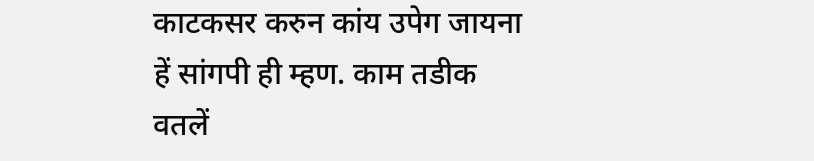काटकसर करुन कांय उपेग जायना हें सांगपी ही म्हण. काम तडीक वतलें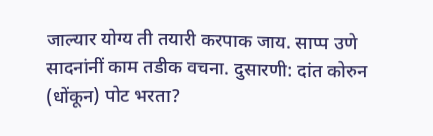जाल्यार योग्य ती तयारी करपाक जाय. साप्प उणे सादनांनीं काम तडीक वचना. दुसारणी: दांत कोरुन (धोंकून) पोट भरता?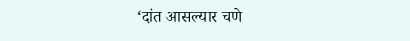‘दांत आसल्यार चणे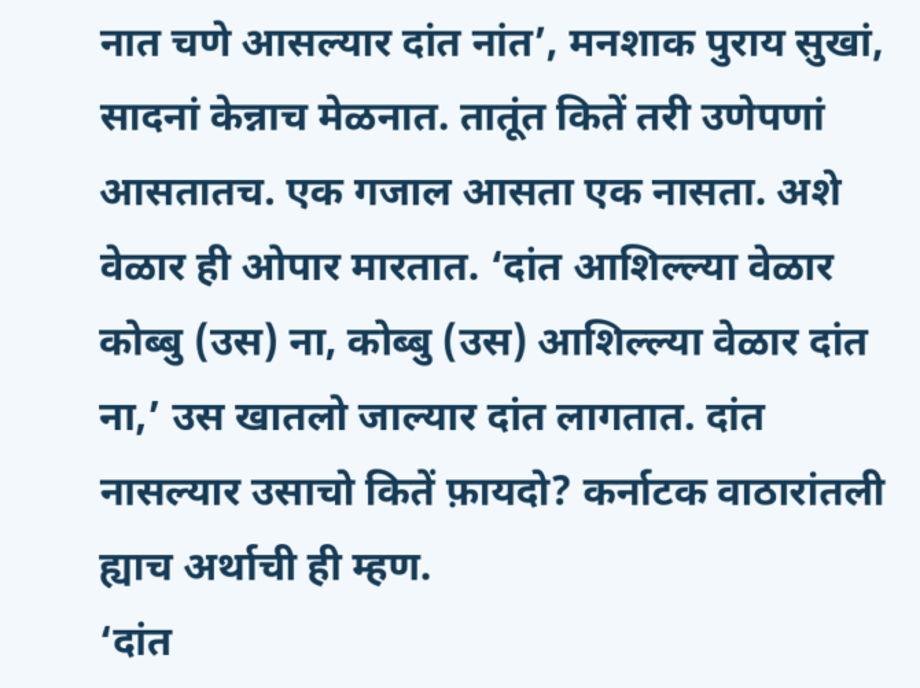नात चणे आसल्यार दांत नांत’, मनशाक पुराय सुखां, सादनां केन्नाच मेळनात. तातूंत कितें तरी उणेपणां आसतातच. एक गजाल आसता एक नासता. अशे वेळार ही ओपार मारतात. ‘दांत आशिल्ल्या वेळार कोब्बु (उस) ना, कोब्बु (उस) आशिल्ल्या वेळार दांत ना,’ उस खातलो जाल्यार दांत लागतात. दांत नासल्यार उसाचो कितें फ़ायदो? कर्नाटक वाठारांतली ह्याच अर्थाची ही म्हण.
‘दांत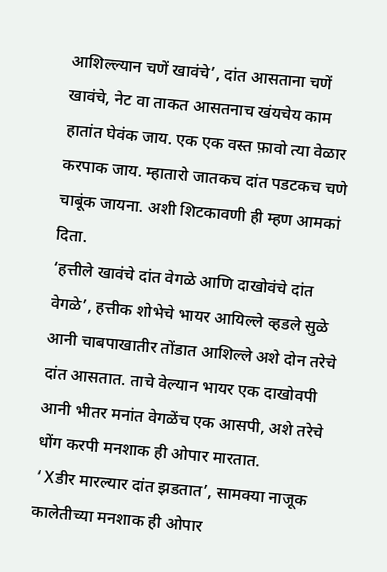आशिल्ल्यान चणें खावंचे’, दांत आसताना चणें खावंचे, नेट वा ताकत आसतनाच खंयचेय काम हातांत घेवंक जाय. एक एक वस्त फ़ावो त्या वेळार करपाक जाय. म्हातारो जातकच दांत पडटकच चणे चाबूंक जायना. अशी शिटकावणी ही म्हण आमकां दिता.
‘हत्तीले खावंचे दांत वेगळे आणि दाखोवंचे दांत वेगळे’, हत्तीक शोभेचे भायर आयिल्ले व्हडले सुळे आनी चाबपाखातीर तोंडात आशिल्ले अशे दोन तरेचे दांत आसतात. ताचे वेल्यान भायर एक दाखोवपी आनी भीतर मनांत वेगळेंच एक आसपी, अशे तरेचे धोंग करपी मनशाक ही ओपार मारतात.
‘Xडीर मारल्यार दांत झडतात’, सामक्या नाजूक कालेतीच्या मनशाक ही ओपार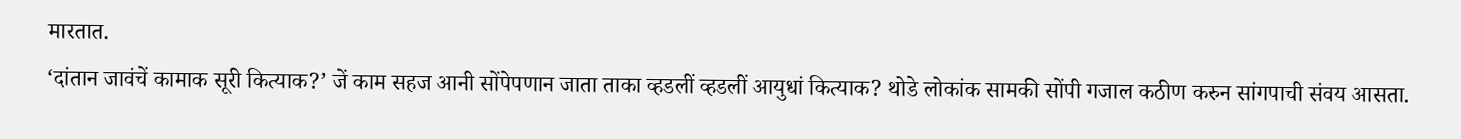मारतात.
‘दांतान जावंचें कामाक सूरी कित्याक?’ जें काम सहज आनी सोंपेपणान जाता ताका व्हडलीं व्हडलीं आयुधां कित्याक? थोडे लोकांक सामकी सोंपी गजाल कठीण करुन सांगपाची संवय आसता.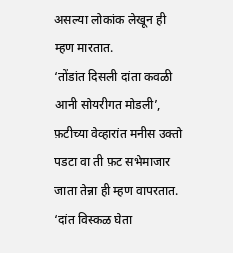असल्या लोकांक लेखून ही म्हण मारतात.
‘तोंडांत दिसली दांता कवळी आनी सोयरीगत मोडली’, फ़टीच्या वेव्हारांत मनीस उक्तो पडटा वा ती फ़ट सभेमाजार जाता तेन्ना ही म्हण वापरतात.
‘दांत विस्कळ घेता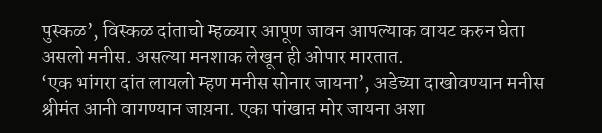पुस्कळ’, विस्कळ दांताचो म्हळ्यार आपूण जावन आपल्याक वायट करुन घेता असलो मनीस. असल्या मनशाक लेखून ही ओपार मारतात.
‘एक भांगरा दांत लायलो म्हण मनीस सोनार जायना’, अडेच्या दाखोवण्यान मनीस श्रीमंत आनी वागण्यान जाय़ना. एका पांखाऩ मोर जायना अशा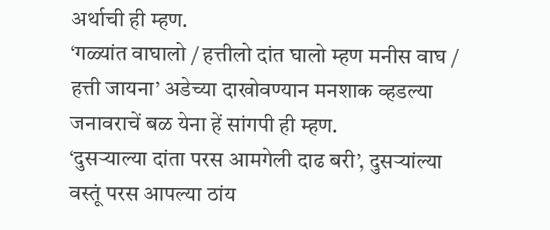अर्थाची ही म्हण.
‘गळ्यांत वाघालो / हत्तीलो दांत घालो म्हण मनीस वाघ / हत्ती जायना’ अडेच्या दाखोवण्यान मनशाक व्हडल्या जनावराचें बळ येना हें सांगपी ही म्हण.
‘दुसऱ्याल्या दांता परस आमगेली दाढ बरी’, दुसऱ्यांल्या वस्तूं परस आपल्या ठांय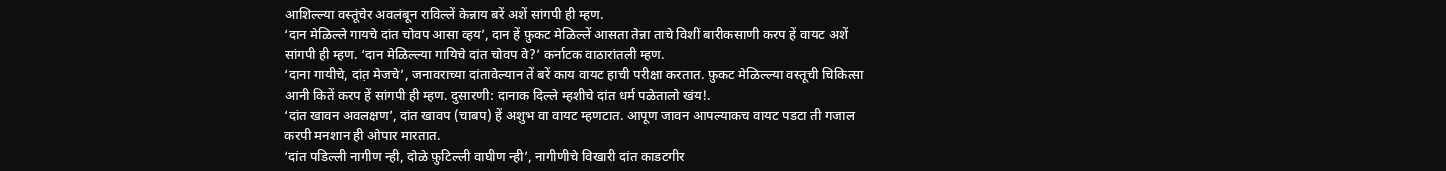आशिल्ल्या वस्तूंचेर अवलंबून राविल्लें केन्नाय बरें अशें सांगपी ही म्हण.
‘दान मेळिल्ले गायचे दांत चोवप आसा व्हय’, दान हें फ़ुकट मेळिल्लें आसता तेन्ना ताचे विशीं बारीकसाणी करप हें वायट अशें सांगपी ही म्हण. ‘दान मेळिल्ल्या गायिचे दांत चोवप वे?’ कर्नाटक वाठारांतली म्हण.
‘दाना गायीचे, दांत़ मेजचे’, जनावराच्या दांतावेल्यान तें बरें काय वायट हाची परीक्षा करतात. फ़ुकट मेळिल्ल्या वस्तूची चिकित्सा आनी कितें करप हें सांगपी ही म्हण. दुसारणी: दानाक दिल्ले म्हशीचे दांत धर्म पळेतालो खंय!.
‘दांत खावन अवलक्षण’, दांत खावप (चाबप) हें अशुभ वा वायट म्हणटात. आपूण जावन आपल्याकच वायट पडटा ती गजाल करपी मनशान ही ओपार मारतात.
‘दांत पडिल्ली नागीण न्ही, दोळे फ़ुटिल्ली वाघीण न्ही’, नागीणीचे विखारी दांत काडटगीर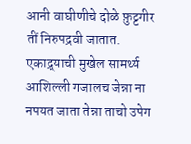आनी वाघीणीचे दोळे फ़ुट्टगीर तीं निरुपद्रवी जातात. एकाद्र्याची मुखेल सामर्थ्य आशिल्ली गजालच जेन्ना ना नपयत जाता तेन्ना ताचो उपेग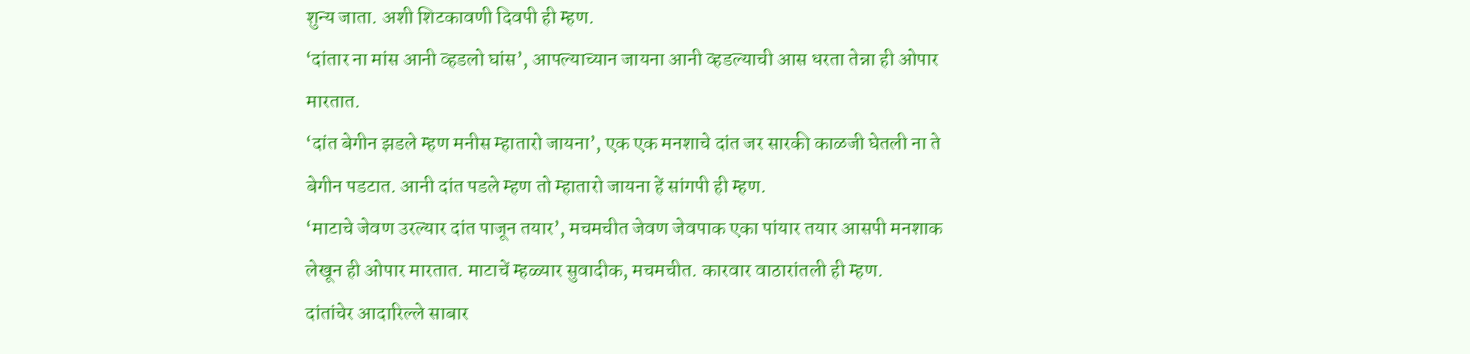शुन्य जाता. अशी शिटकावणी दिवपी ही म्हण.
‘दांतार ना मांस आनी व्हडलो घांस’, आपल्याच्यान जायना आनी व्हडल्याची आस धरता तेन्ना ही ओपार मारतात.
‘दांत बेगीन झडले म्हण मनीस म्हातारो जायना’, एक एक मनशाचे दांत जर सारकी काळजी घेतली ना ते बेगीन पडटात. आनी दांत पडले म्हण तो म्हातारो जायना हें सांगपी ही म्हण.
‘माटाचे जेवण उरल्यार दांत पाजून तयार’, मचमचीत जेवण जेवपाक एका पांयार तयार आसपी मनशाक लेखून ही ओपार मारतात. माटाचें म्हळ्यार सुवादीक, मचमचीत. कारवार वाठारांतली ही म्हण.
दांतांचेर आदारिल्ले साबार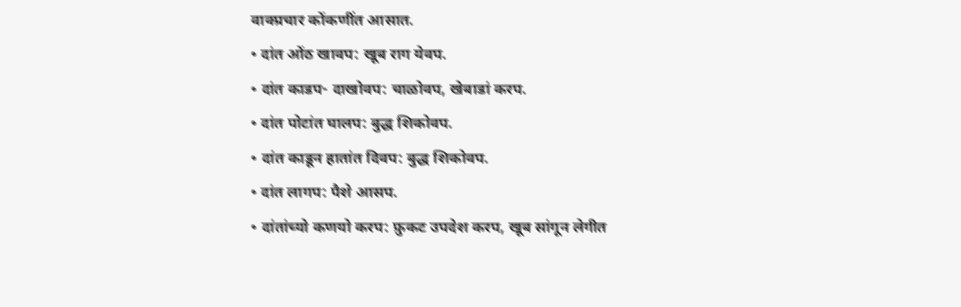वाक्प्रचार कोंकणींत आसात.
• दांत ओंठ खावप: खूब राग येवप.
• दांत काडप- दाखोवप: चाळोवप, खेबाडां करप.
• दांत पोटांत घालप: बुद्ध शिकोवप.
• दांत काडून हातांत दिवप: बुद्ध शिकोवप.
• दांत लागप: पैशे आसप.
• दांतांच्यो कणयो करप: फ़ुकट उपदेश करप, खूब सांगून लेगीत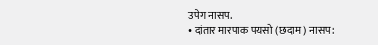उपेग नासप.
• दांतार मारपाक पयसो (छदाम) नासप: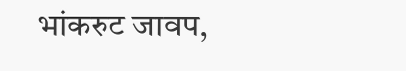भांकरुट जावप,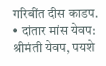गरिबींत दीस काडप.
• दांतार मांस येवप: श्रीमंती येवप, पयशे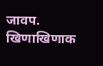जावप.
खिणाखिणाक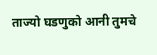ताज्यो घडणुको आनी तुमचे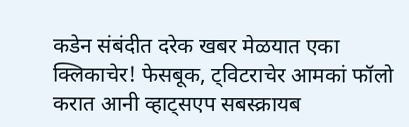कडेन संबंदीत दरेक खबर मेळयात एका क्लिकाचेर! फेसबूक, ट्विटराचेर आमकां फॉलो करात आनी व्हाट्सएप सबस्क्रायब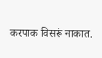करपाक विसरूं नाकात.